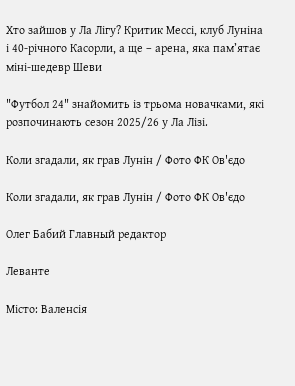Хто зайшов у Ла Лігу? Критик Мессі, клуб Луніна і 40-річного Касорли, а ще – арена, яка пам’ятає міні-шедевр Шеви

"Футбол 24" знайомить із трьома новачками, які розпочинають сезон 2025/26 у Ла Лізі.

Коли згадали, як грав Лунін / Фото ФК Ов'єдо

Коли згадали, як грав Лунін / Фото ФК Ов'єдо

Олег Бабий Главный редактор

Леванте

Місто: Валенсія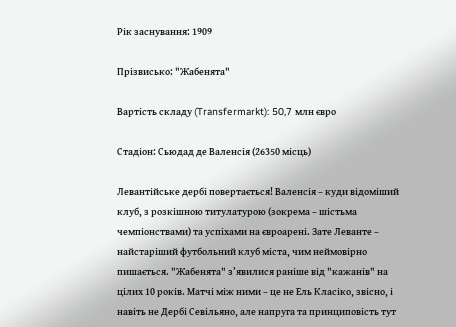Рік заснування: 1909

Прізвисько: "Жабенята"

Вартість складу (Transfermarkt): 50,7 млн євро

Стадіон: Сьюдад де Валенсія (26350 місць)

Левантійське дербі повертається! Валенсія – куди відоміший клуб, з розкішною титулатурою (зокрема – шістьма чемпіонствами) та успіхами на євроарені. Зате Леванте – найстаріший футбольний клуб міста, чим неймовірно пишається. "Жабенята" з’явилися раніше від "кажанів" на цілих 10 років. Матчі між ними – це не Ель Класіко, звісно, і навіть не Дербі Севільяно, але напруга та принциповість тут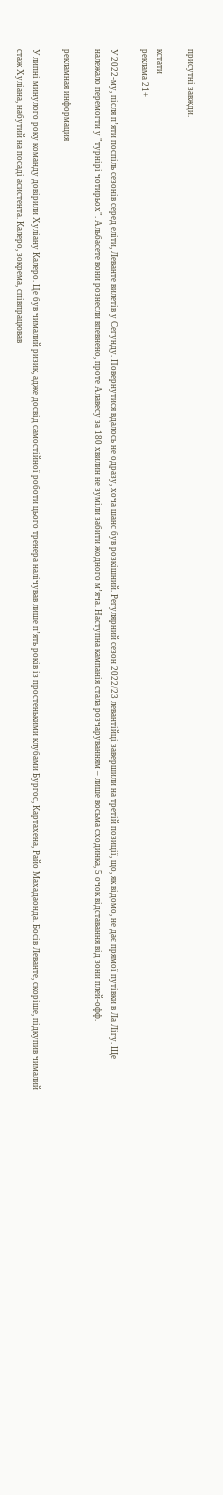присутні завжди.

кстати
реклама 21+

У 2022-му, після п’яти поспіль сезонів серед еліти, Леванте вилетів у Сегунду. Повернутися вдалось не одразу, хоча шанс був розкішний. Регулярний сезон 2022/23 левантійці завершили на третій позиції, що, як відомо, не дає прямої путівки в Ла Лігу. Ще належало перемогти у "турнірі чотирьох". Альбасете вони рознесли впевнено, проте Алавесу за 180 хвилин не зуміли забити жодного м’яча. Наступна кампанія стала розчаруванням – лише восьма сходинка, 5 очок відставання від зони плей-офф.

рекламная информация

У липні минулого року команду довірили Хуліану Калеро. Це був чималий ризик, адже досвід самостійної роботи цього тренера налічував лише п’ять років із простенькими клубами Бургос, Картахена, Райо Махадаонда. Босів Леванте, скоріше, підкупив чималий стаж Хуліана, набутий на посаді асистента. Калеро, зокрема, співпрацював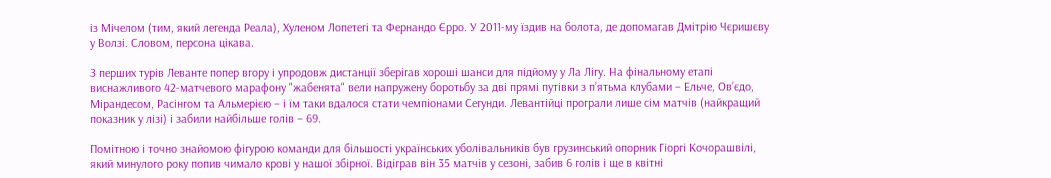із Мічелом (тим, який легенда Реала), Хуленом Лопетегі та Фернандо Єрро. У 2011-му їздив на болота, де допомагав Дмітрію Чєришєву у Волзі. Словом, персона цікава.

З перших турів Леванте попер вгору і упродовж дистанції зберігав хороші шанси для підйому у Ла Лігу. На фінальному етапі виснажливого 42-матчевого марафону "жабенята" вели напружену боротьбу за дві прямі путівки з п’ятьма клубами – Ельче, Ов’єдо, Мірандесом, Расінгом та Альмерією – і їм таки вдалося стати чемпіонами Сегунди. Левантійці програли лише сім матчів (найкращий показник у лізі) і забили найбільше голів – 69.

Помітною і точно знайомою фігурою команди для більшості українських уболівальників був грузинський опорник Гіоргі Кочорашвілі, який минулого року попив чимало крові у нашої збірної. Відіграв він 35 матчів у сезоні, забив 6 голів і ще в квітні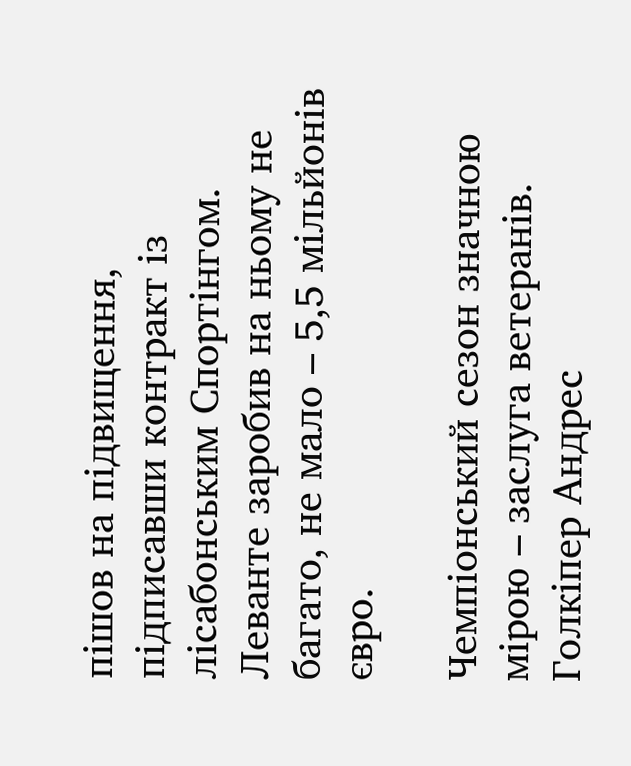пішов на підвищення, підписавши контракт із лісабонським Спортінгом. Леванте заробив на ньому не багато, не мало – 5,5 мільйонів євро.

Чемпіонський сезон значною мірою – заслуга ветеранів. Голкіпер Андрес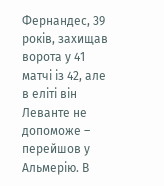Фернандес, 39 років, захищав ворота у 41 матчі із 42, але в еліті він Леванте не допоможе – перейшов у Альмерію. В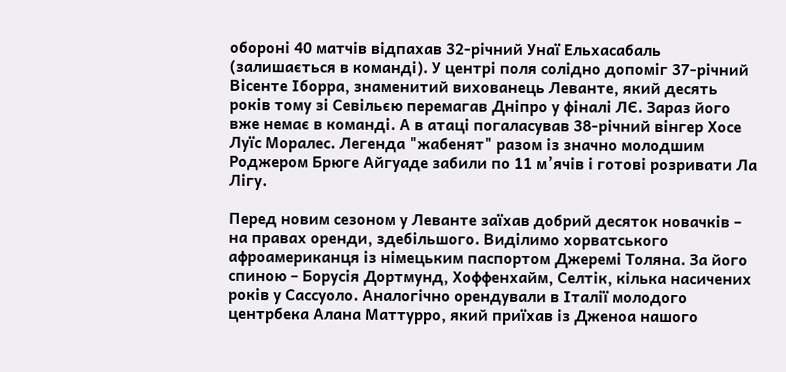обороні 40 матчів відпахав 32-річний Унаї Ельхасабаль (залишається в команді). У центрі поля солідно допоміг 37-річний Вісенте Іборра, знаменитий вихованець Леванте, який десять років тому зі Севільєю перемагав Дніпро у фіналі ЛЄ. Зараз його вже немає в команді. А в атаці погаласував 38-річний вінгер Хосе Луїс Моралес. Легенда "жабенят" разом із значно молодшим Роджером Брюге Айгуаде забили по 11 м’ячів і готові розривати Ла Лігу.

Перед новим сезоном у Леванте заїхав добрий десяток новачків – на правах оренди, здебільшого. Виділимо хорватського афроамериканця із німецьким паспортом Джеремі Толяна. За його спиною – Борусія Дортмунд, Хоффенхайм, Селтік, кілька насичених років у Сассуоло. Аналогічно орендували в Італії молодого центрбека Алана Маттурро, який приїхав із Дженоа нашого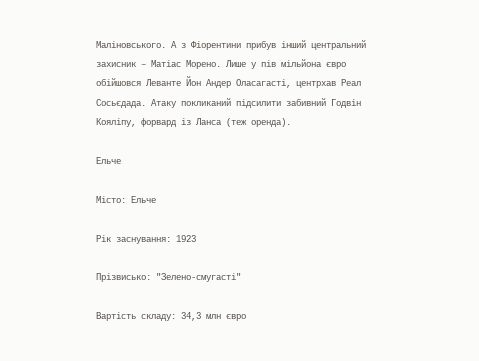Маліновського. А з Фіорентини прибув інший центральний захисник – Матіас Морено. Лише у пів мільйона євро обійшовся Леванте Йон Андер Оласагасті, центрхав Реал Сосьєдада. Атаку покликаний підсилити забивний Годвін Кояліпу, форвард із Ланса (теж оренда).

Ельче

Місто: Ельче

Рік заснування: 1923

Прізвисько: "Зелено-смугасті"

Вартість складу: 34,3 млн євро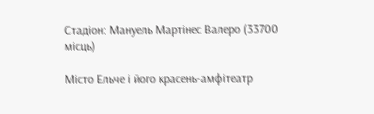Стадіон: Мануель Мартінес Валеро (33700 місць)

Місто Ельче і його красень-амфітеатр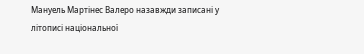Мануель Мартінес Валеро назавжди записані у літописі національної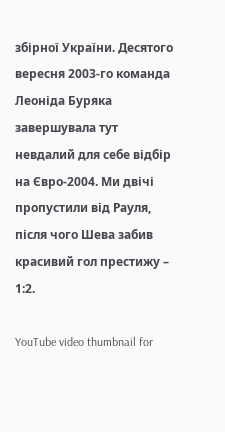збірної України. Десятого вересня 2003-го команда Леоніда Буряка завершувала тут невдалий для себе відбір на Євро-2004. Ми двічі пропустили від Рауля, після чого Шева забив красивий гол престижу – 1:2.

YouTube video thumbnail for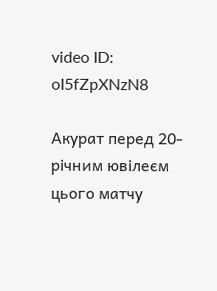video ID: oI5fZpXNzN8

Акурат перед 20-річним ювілеєм цього матчу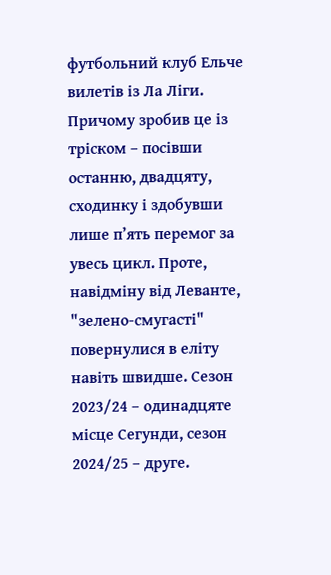футбольний клуб Ельче вилетів із Ла Ліги. Причому зробив це із тріском – посівши останню, двадцяту, сходинку і здобувши лише п’ять перемог за увесь цикл. Проте, навідміну від Леванте, "зелено-смугасті" повернулися в еліту навіть швидше. Сезон 2023/24 – одинадцяте місце Сегунди, сезон 2024/25 – друге.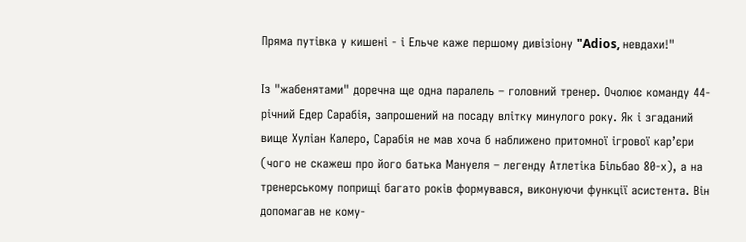Пряма путівка у кишені - і Ельче каже першому дивізіону "Adios, невдахи!"

Із "жабенятами" доречна ще одна паралель – головний тренер. Очолює команду 44-річний Едер Сарабія, запрошений на посаду влітку минулого року. Як і згаданий вище Хуліан Калеро, Сарабія не мав хоча б наближено притомної ігрової кар’єри (чого не скажеш про його батька Мануеля – легенду Атлетіка Більбао 80-х), а на тренерському поприщі багато років формувався, виконуючи функції асистента. Він допомагав не кому-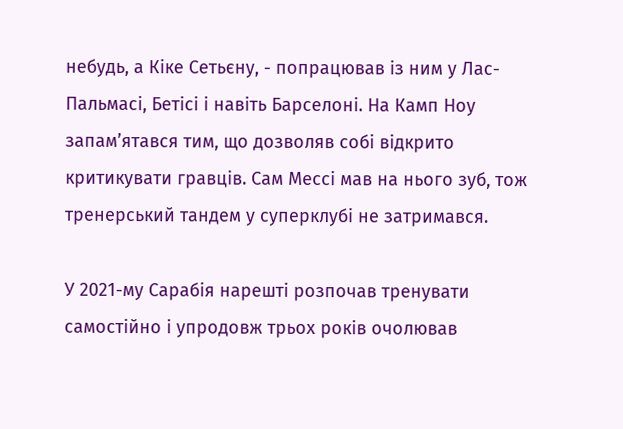небудь, а Кіке Сетьєну, - попрацював із ним у Лас-Пальмасі, Бетісі і навіть Барселоні. На Камп Ноу запам’ятався тим, що дозволяв собі відкрито критикувати гравців. Сам Мессі мав на нього зуб, тож тренерський тандем у суперклубі не затримався.

У 2021-му Сарабія нарешті розпочав тренувати самостійно і упродовж трьох років очолював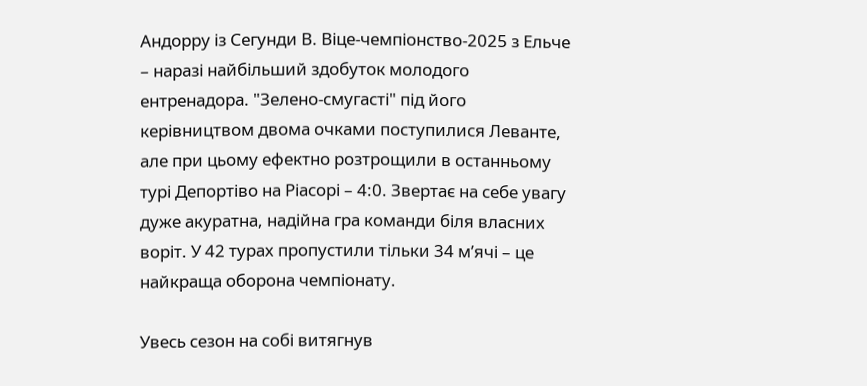Андорру із Сегунди В. Віце-чемпіонство-2025 з Ельче – наразі найбільший здобуток молодого ентренадора. "Зелено-смугасті" під його керівництвом двома очками поступилися Леванте, але при цьому ефектно розтрощили в останньому турі Депортіво на Ріасорі – 4:0. Звертає на себе увагу дуже акуратна, надійна гра команди біля власних воріт. У 42 турах пропустили тільки 34 м’ячі – це найкраща оборона чемпіонату.

Увесь сезон на собі витягнув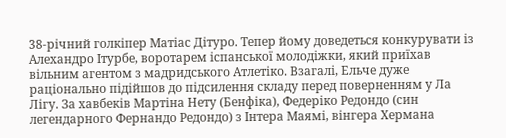38-річний голкіпер Матіас Дітуро. Тепер йому доведеться конкурувати із Алехандро Ітурбе, воротарем іспанської молодіжки, який приїхав вільним агентом з мадридського Атлетіко. Взагалі, Ельче дуже раціонально підійшов до підсилення складу перед поверненням у Ла Лігу. За хавбеків Мартіна Нету (Бенфіка), Федеріко Редондо (син легендарного Фернандо Редондо) з Інтера Маямі, вінгера Хермана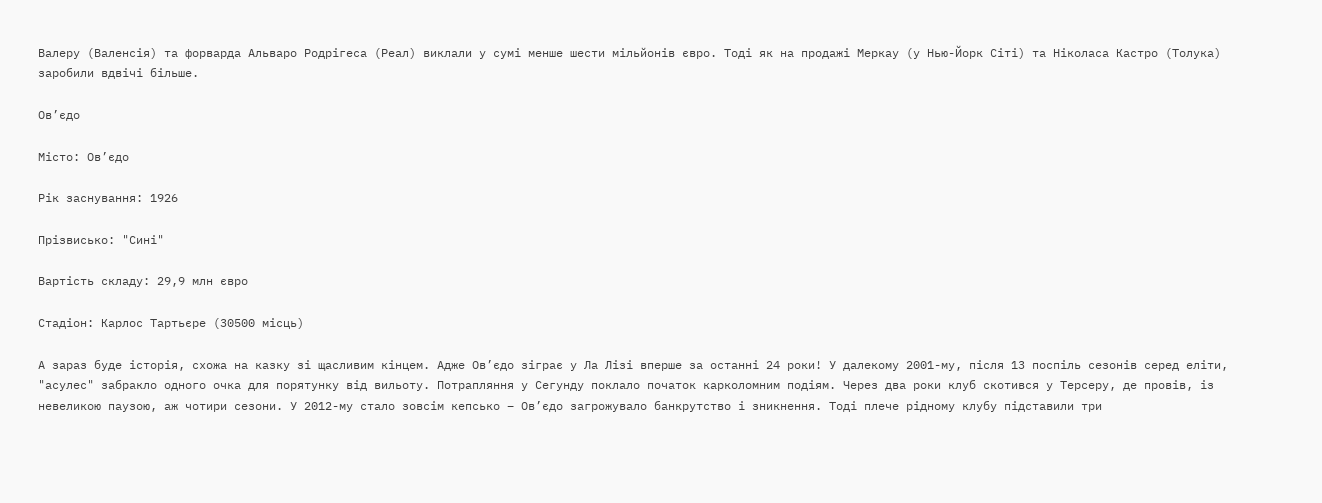Валеру (Валенсія) та форварда Альваро Родрігеса (Реал) виклали у сумі менше шести мільйонів євро. Тоді як на продажі Меркау (у Нью-Йорк Сіті) та Ніколаса Кастро (Толука) заробили вдвічі більше.

Ов’єдо

Місто: Ов’єдо

Рік заснування: 1926

Прізвисько: "Сині"

Вартість складу: 29,9 млн євро

Стадіон: Карлос Тартьєре (30500 місць)

А зараз буде історія, схожа на казку зі щасливим кінцем. Адже Ов’єдо зіграє у Ла Лізі вперше за останні 24 роки! У далекому 2001-му, після 13 поспіль сезонів серед еліти, "асулес" забракло одного очка для порятунку від вильоту. Потрапляння у Сегунду поклало початок карколомним подіям. Через два роки клуб скотився у Терсеру, де провів, із невеликою паузою, аж чотири сезони. У 2012-му стало зовсім кепсько – Ов’єдо загрожувало банкрутство і зникнення. Тоді плече рідному клубу підставили три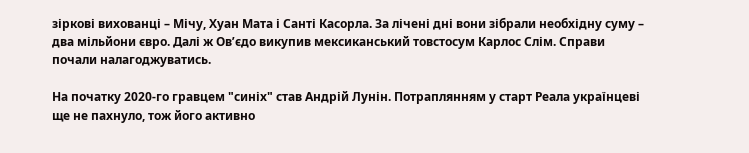зіркові вихованці – Мічу, Хуан Мата і Санті Касорла. За лічені дні вони зібрали необхідну суму – два мільйони євро. Далі ж Ов’єдо викупив мексиканський товстосум Карлос Слім. Справи почали налагоджуватись.

На початку 2020-го гравцем "синіх" став Андрій Лунін. Потраплянням у старт Реала українцеві ще не пахнуло, тож його активно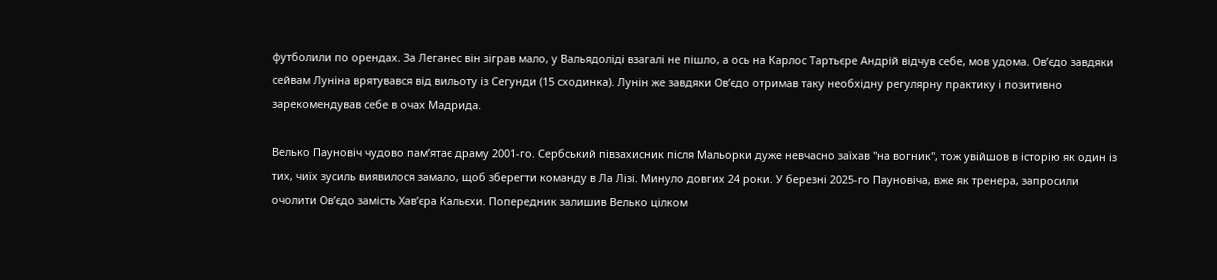футболили по орендах. За Леганес він зіграв мало, у Вальядоліді взагалі не пішло, а ось на Карлос Тартьєре Андрій відчув себе, мов удома. Ов’єдо завдяки сейвам Луніна врятувався від вильоту із Сегунди (15 сходинка). Лунін же завдяки Ов’єдо отримав таку необхідну регулярну практику і позитивно зарекомендував себе в очах Мадрида.

Велько Пауновіч чудово пам’ятає драму 2001-го. Сербський півзахисник після Мальорки дуже невчасно заїхав "на вогник", тож увійшов в історію як один із тих, чиїх зусиль виявилося замало, щоб зберегти команду в Ла Лізі. Минуло довгих 24 роки. У березні 2025-го Пауновіча, вже як тренера, запросили очолити Ов’єдо замість Хав’єра Кальєхи. Попередник залишив Велько цілком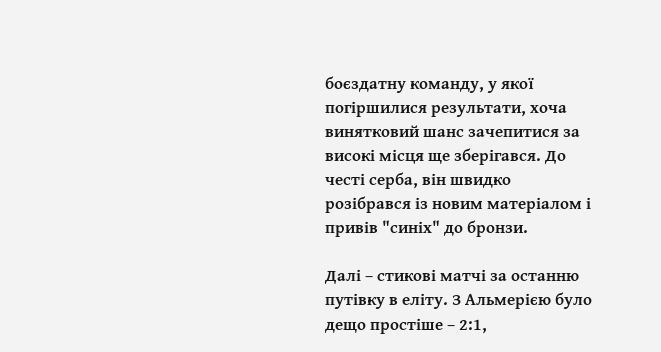боєздатну команду, у якої погіршилися результати, хоча винятковий шанс зачепитися за високі місця ще зберігався. До честі серба, він швидко розібрався із новим матеріалом і привів "синіх" до бронзи.

Далі – стикові матчі за останню путівку в еліту. З Альмерією було дещо простіше – 2:1,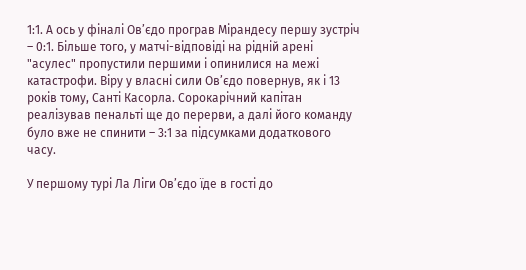1:1. А ось у фіналі Ов’єдо програв Мірандесу першу зустріч – 0:1. Більше того, у матчі-відповіді на рідній арені "асулес" пропустили першими і опинилися на межі катастрофи. Віру у власні сили Ов’єдо повернув, як і 13 років тому, Санті Касорла. Сорокарічний капітан реалізував пенальті ще до перерви, а далі його команду було вже не спинити – 3:1 за підсумками додаткового часу.

У першому турі Ла Ліги Ов’єдо їде в гості до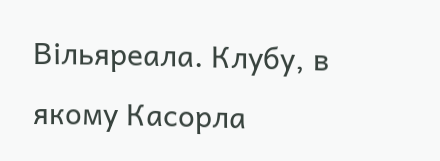Вільяреала. Клубу, в якому Касорла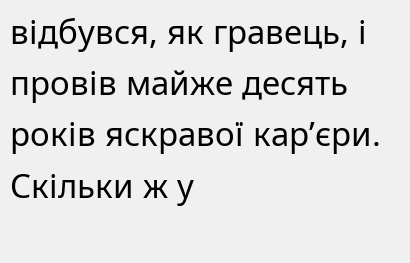відбувся, як гравець, і провів майже десять років яскравої кар’єри. Скільки ж у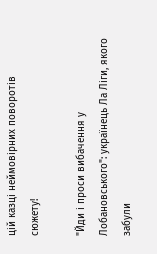цій казці неймовірних поворотів сюжету!

"Йди і проси вибачення у Лобановського": українець Ла Ліги, якого забули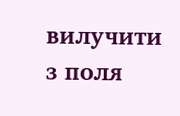вилучити з поля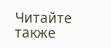Читайте также